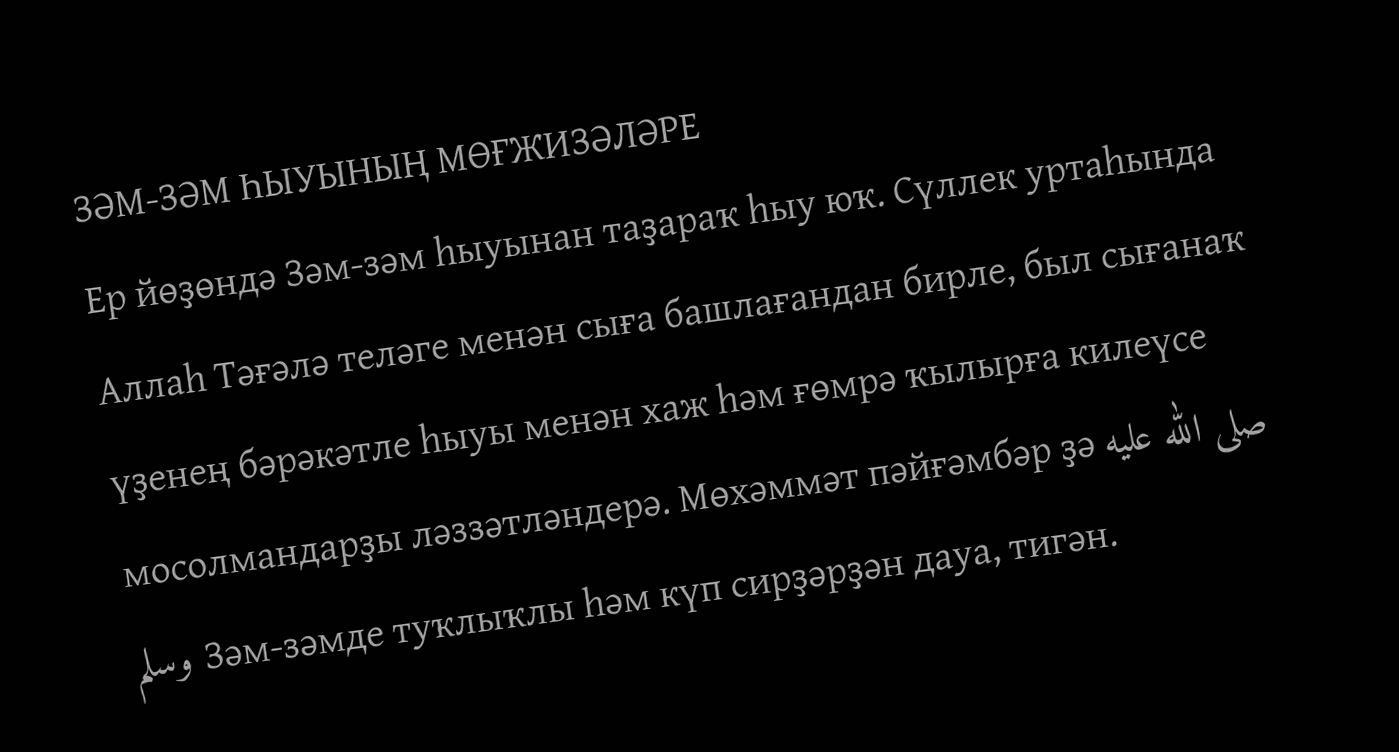ЗӘМ-ЗӘМ ҺЫУЫНЫҢ МӨҒЖИЗӘЛӘРЕ
Ер йөҙөндә Зәм-зәм һыуынан таҙараҡ һыу юҡ. Сүллек уртаһында Аллаһ Тәғәлә теләге менән сыға башлағандан бирле, был сығанаҡ үҙенең бәрәкәтле һыуы менән хаж һәм ғөмрә ҡылырға килеүсе мосолмандарҙы ләззәтләндерә. Мөхәммәт пәйғәмбәр ҙә صلى الله عليه وسلم Зәм-зәмде туҡлыҡлы һәм күп сирҙәрҙән дауа, тигән.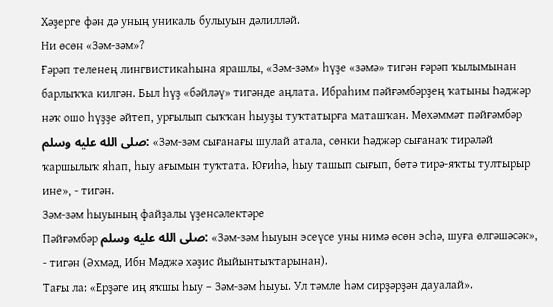Хәҙерге фән дә уның уникаль булыуын дәлилләй.
Ни өсөн «Зәм-зәм»?
Ғәрәп теленең лингвистикаһына ярашлы, «Зәм-зәм» һүҙе «зәмә» тигән ғәрәп ҡылымынан барлыҡҡа килгән. Был һүҙ «бәйләү» тигәнде аңлата. Ибраһим пәйғәмбәрҙең ҡатыны Һәджәр нәҡ ошо һүҙҙе әйтеп, урғылып сыҡҡан һыуҙы туҡтатырға маташҡан. Мөхәммәт пәйғәмбәр صلى الله عليه وسلم: «Зәм-зәм сығанағы шулай атала, сөнки Һәджәр сығанаҡ тирәләй ҡаршылыҡ яһап, һыу ағымын туҡтата. Юғиһә, һыу ташып сығып, бөтә тирә-яҡты тултырыр ине», - тигән.
Зәм-зәм һыуының файҙалы үҙенсәлектәре
Пәйғәмбәр صلى الله عليه وسلم: «Зәм-зәм һыуын эсеүсе уны нимә өсөн эсһә, шуға өлгәшәсәк», - тигән (Әхмәд, Ибн Мәджә хәҙис йыйынтыҡтарынан).
Тағы ла: «Ерҙәге иң яҡшы һыу – Зәм-зәм һыуы. Ул тәмле һәм сирҙәрҙән дауалай».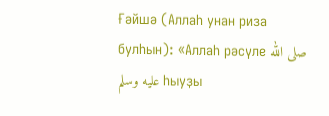Ғәйшә (Аллаһ унан риза булһын): «Аллаһ рәсүле صلى الله عليه وسلم һыуҙы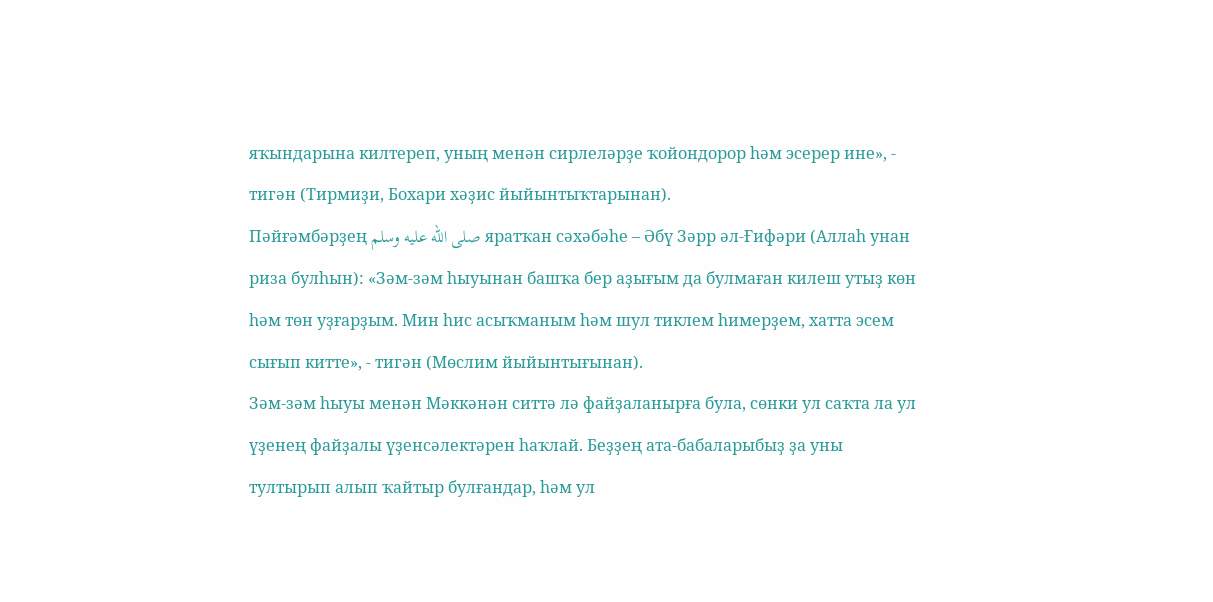яҡындарына килтереп, уның менән сирлеләрҙе ҡойондорор һәм эсерер ине», - тигән (Тирмиҙи, Бохари хәҙис йыйынтыҡтарынан).
Пәйғәмбәрҙең صلى الله عليه وسلم яратҡан сәхәбәһе – Әбү Зәрр әл-Ғифәри (Аллаһ унан риза булһын): «Зәм-зәм һыуынан башҡа бер аҙығым да булмаған килеш утыҙ көн һәм төн уҙғарҙым. Мин һис асыҡманым һәм шул тиклем һимерҙем, хатта эсем сығып китте», - тигән (Мөслим йыйынтығынан).
Зәм-зәм һыуы менән Мәккәнән ситтә лә файҙаланырға була, сөнки ул саҡта ла ул үҙенең файҙалы үҙенсәлектәрен һаҡлай. Беҙҙең ата-бабаларыбыҙ ҙа уны тултырып алып ҡайтыр булғандар, һәм ул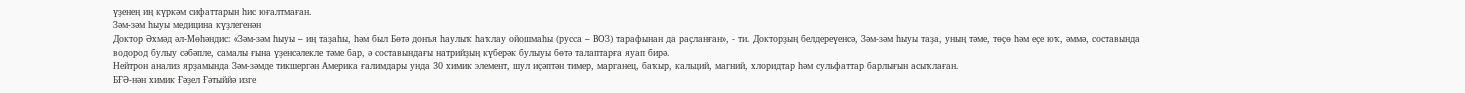үҙенең иң күркәм сифаттарын һис юғалтмаған.
Зәм-зәм һыуы медицина күҙлегенән
Доктор Әхмәд әл-Мөһәндис: «Зәм-зәм һыуы – иң таҙаһы, һәм был Бөтә донъя һаулыҡ һаҡлау ойошмаһы (русса – ВОЗ) тарафынан да раҫланған», - ти. Докторҙың белдереүенсә, Зәм-зәм һыуы таҙа, уның тәме, төҫө һәм еҫе юҡ, әммә, составында водород булыу сәбәпле, самалы ғына үҙенсәлекле тәме бар, ә составындағы натрийҙың күберәк булыуы бөтә талаптарға яуап бирә.
Нейтрон анализ ярҙамында Зәм-зәмде тикшергән Америка ғалимдары унда 30 химик элемент, шул иҫәптән тимер, марганец, баҡыр, кальций, магний, хлоридтар һәм сульфаттар барлығын асыҡлаған.
БҒӘ-нән химик Ғәҙел Ғәтыййә изге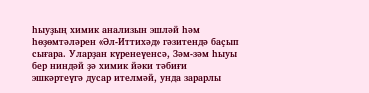һыуҙың химик анализын эшләй һәм һөҙөмтәләрен «Әл-Иттихәд» гәзитендә баҫып сығара. Уларҙан күренеүенсә, Зәм-зәм һыуы бер ниндәй ҙә химик йәки тәбиғи эшкәртеүгә дусар ителмәй, унда зарарлы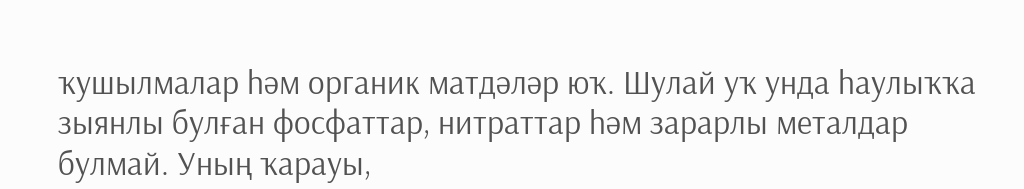ҡушылмалар һәм органик матдәләр юҡ. Шулай уҡ унда һаулыҡҡа зыянлы булған фосфаттар, нитраттар һәм зарарлы металдар булмай. Уның ҡарауы,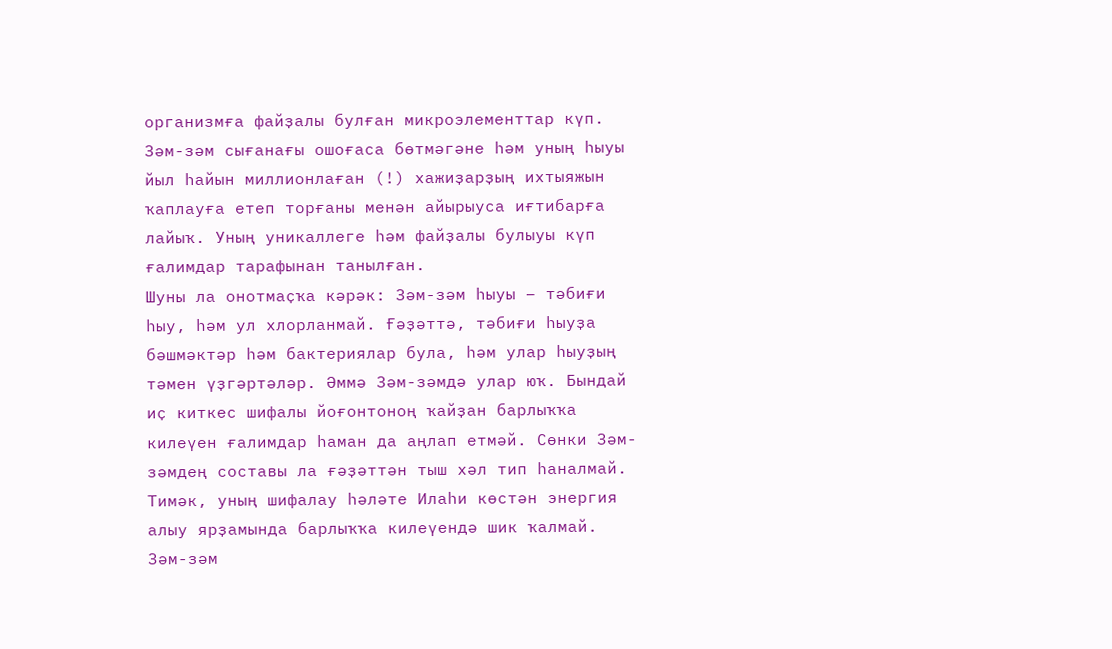организмға файҙалы булған микроэлементтар күп. Зәм-зәм сығанағы ошоғаса бөтмәгәне һәм уның һыуы йыл һайын миллионлаған (!) хажиҙарҙың ихтыяжын ҡаплауға етеп торғаны менән айырыуса иғтибарға лайыҡ. Уның уникаллеге һәм файҙалы булыуы күп ғалимдар тарафынан танылған.
Шуны ла онотмаҫҡа кәрәк: Зәм-зәм һыуы – тәбиғи һыу, һәм ул хлорланмай. Ғәҙәттә, тәбиғи һыуҙа бәшмәктәр һәм бактериялар була, һәм улар һыуҙың тәмен үҙгәртәләр. Әммә Зәм-зәмдә улар юҡ. Бындай иҫ киткес шифалы йоғонтоноң ҡайҙан барлыҡҡа килеүен ғалимдар һаман да аңлап етмәй. Сөнки Зәм-зәмдең составы ла ғәҙәттән тыш хәл тип һаналмай. Тимәк, уның шифалау һәләте Илаһи көстән энергия алыу ярҙамында барлыҡҡа килеүендә шик ҡалмай.
Зәм-зәм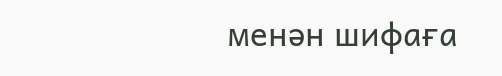менән шифаға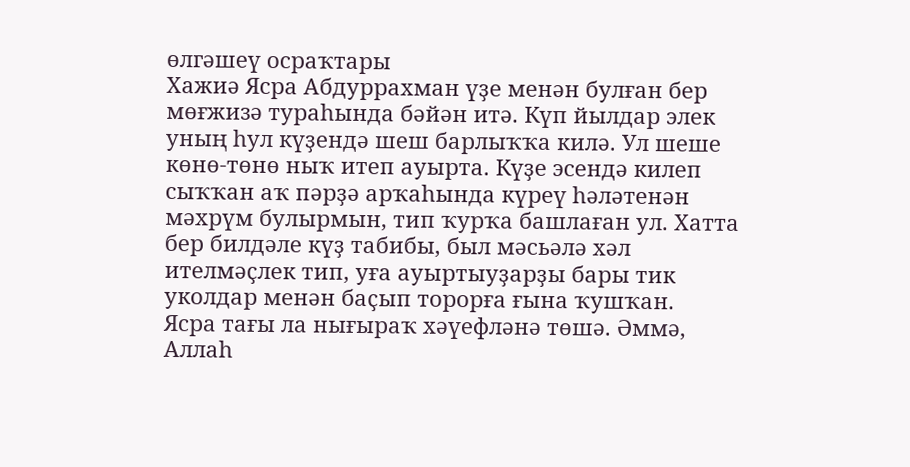өлгәшеү осраҡтары
Хажиә Ясра Абдуррахман үҙе менән булған бер мөғжизә тураһында бәйән итә. Күп йылдар элек уның һул күҙендә шеш барлыҡҡа килә. Ул шеше көнө-төнө ныҡ итеп ауырта. Күҙе эсендә килеп сыҡҡан аҡ пәрҙә арҡаһында күреү һәләтенән мәхрүм булырмын, тип ҡурҡа башлаған ул. Хатта бер билдәле күҙ табибы, был мәсьәлә хәл ителмәҫлек тип, уға ауыртыуҙарҙы бары тик уколдар менән баҫып торорға ғына ҡушҡан.
Ясра тағы ла нығыраҡ хәүефләнә төшә. Әммә, Аллаһ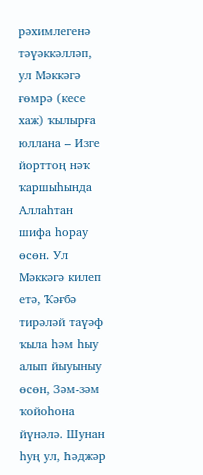рәхимлегенә тәүәккәлләп, ул Мәккәгә ғөмрә (кесе хаж) ҡылырға юллана – Изге йорттоң нәҡ ҡаршыһында Аллаһтан шифа һорау өсөн. Ул Мәккәгә килеп етә, Ҡәғбә тирәләй таүәф ҡыла һәм һыу алып йыуыныу өсөн, Зәм-зәм ҡойоһона йүнәлә. Шунан һуң ул, Һәджәр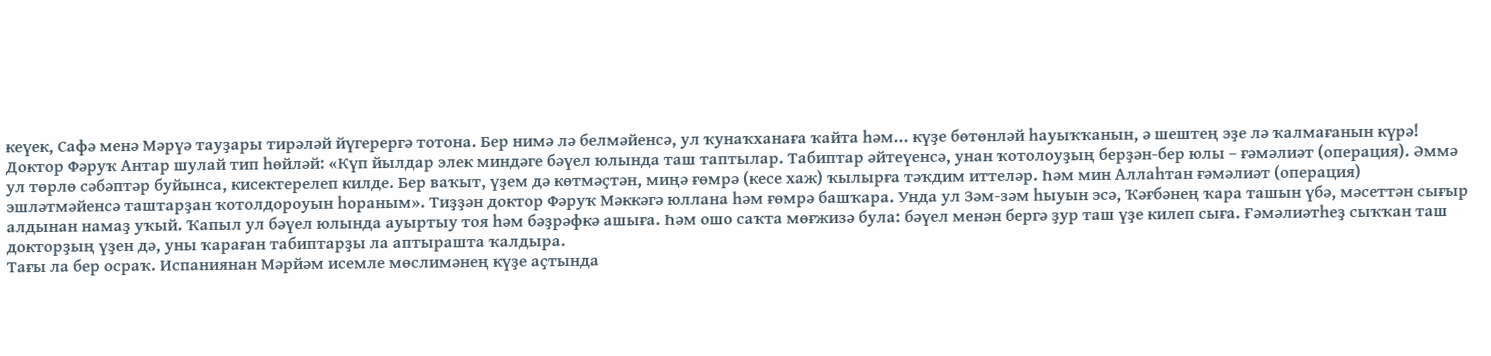кеүек, Сафә менә Мәрүә тауҙары тирәләй йүгерергә тотона. Бер нимә лә белмәйенсә, ул ҡунаҡханаға ҡайта һәм... күҙе бөтөнләй һауыҡҡанын, ә шештең эҙе лә ҡалмағанын күрә!
Доктор Фәруҡ Антар шулай тип һөйләй: «Күп йылдар элек миндәге бәүел юлында таш таптылар. Табиптар әйтеүенсә, унан ҡотолоуҙың берҙән-бер юлы – ғәмәлиәт (операция). Әммә ул төрлө сәбәптәр буйынса, кисектерелеп килде. Бер ваҡыт, үҙем дә көтмәҫтән, миңә ғөмрә (кесе хаж) ҡылырға тәҡдим иттеләр. Һәм мин Аллаһтан ғәмәлиәт (операция) эшләтмәйенсә таштарҙан ҡотолдороуын һораным». Тиҙҙән доктор Фәруҡ Мәккәгә юллана һәм ғөмрә башҡара. Унда ул Зәм-зәм һыуын эсә, Ҡәғбәнең ҡара ташын үбә, мәсеттән сығыр алдынан намаҙ уҡый. Ҡапыл ул бәүел юлында ауыртыу тоя һәм бәҙрәфкә ашыға. Һәм ошо саҡта мөғжизә була: бәүел менән бергә ҙур таш үҙе килеп сыға. Ғәмәлиәтһеҙ сыҡҡан таш докторҙың үҙен дә, уны ҡараған табиптарҙы ла аптырашта ҡалдыра.
Тағы ла бер осраҡ. Испаниянан Мәрйәм исемле мөслимәнең күҙе аҫтында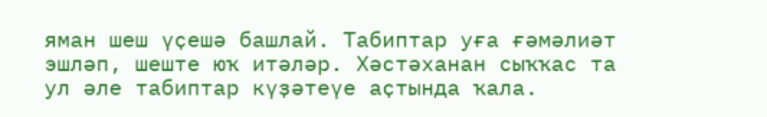яман шеш үҫешә башлай. Табиптар уға ғәмәлиәт эшләп, шеште юҡ итәләр. Хәстәханан сыҡҡас та ул әле табиптар күҙәтеүе аҫтында ҡала.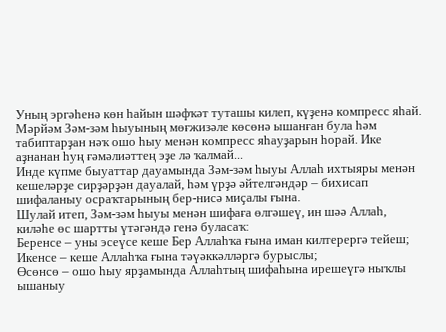Уның эргәһенә көн һайын шәфҡәт туташы килеп, күҙенә компресс яһай. Мәрйәм Зәм-зәм һыуының мөғжизәле көсөнә ышанған була һәм табиптарҙан нәҡ ошо һыу менән компресс яһауҙарын һорай. Ике аҙнанан һуң ғәмәлиәттең эҙе лә ҡалмай...
Инде күпме быуаттар дауамында Зәм-зәм һыуы Аллаһ ихтыяры менән кешеләрҙе сирҙәрҙән дауалай, һәм үрҙә әйтелгәндәр – бихисап шифаланыу осраҡтарының бер-нисә миҫалы ғына.
Шулай итеп, Зәм-зәм һыуы менән шифаға өлгәшеү, ин шәә Аллаһ, киләһе өс шартты үтәгәндә генә буласаҡ:
Беренсе – уны эсеүсе кеше Бер Аллаһҡа ғына иман килтерергә тейеш;
Икенсе – кеше Аллаһҡа ғына тәүәккәлләргә бурыслы;
Өсөнсө – ошо һыу ярҙамында Аллаһтың шифаһына ирешеүгә ныҡлы ышаныу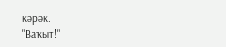кәрәк.
"Ваҡыт!"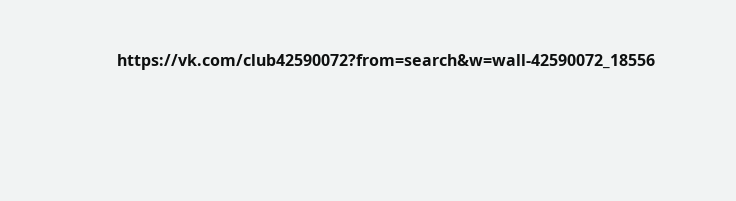https://vk.com/club42590072?from=search&w=wall-42590072_18556